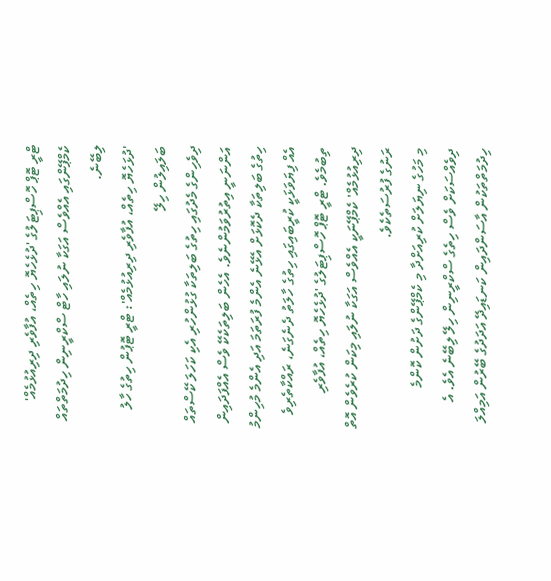ޓްރީ ޓޮޕް ހޮސްޕިޓަލުގެ 'ދުޅެހެޔޮ ހިތެއް، އުފާވެރި ދިރިއުޅުމެއް' ކެމްޕޭންގައި އެއްވެސް އަގަކާ ނުލައި ހާޓް ސްކްރީނިން ހިދުމަތްތައް ލިބޭނެ.
'ދުޅަހެޔޮ ހިތެއް، އުފާވެރި ދިރިއުޅުމެއް': ޓްރީ ޓޮޕުން ހިތުގެ ހާލު ބަލައިލުން ހިލޭ
ދިވެހިންގެ މެދުގައި ހިތުގެ ބަލިތަކާ ގުޅުންހުރި އެކި ކަހަލަ ކޭސްތައް އަންނަނީ އިތުރުވަމުންނެވެ. އެހެން ބަލިތަކެކޭ ވެސް އެއްފަދައިން ހިތުގެ ބަލިތަކާ ދެކޮޅަށް އެޅޭނެ އެންމެ ފުރަތަމަ އަދި އެންމެ މުހިންމު އެއް ފިޔަވަޅަކީ ކުރީބައިގައި ހިތުގެ ހާލަތު ދެނެގަނެ، ރައްކާތެރިވެ ތިބުމެވެ. ޓްރީ ޓޮޕް ހޮސްޕިޓަލުގެ 'ދުޅެހެޔޮ ހިތެއް، އުފާވެރި ދިރިއުޅުމެއް' ކެމްޕޭނަކީ އެއްވެސް އަގަކާ ނުލައި މިކަން ކުރެވެން އޮތް ރަނުގެ ފުރުސަތެކެވެ.
މި މަހުގެ ނިޔަލަށް ކުރިއަށްދާ މި ކެމްޕޭންގެ ދަށުން ކޮންމެ ދިވެއްސަކަށް ވެސް ހިތެގެ ސްކްރީނިން ހިލޭ ލިބޭނެ އެވެ. އެ ހިދުމަތްތަކުން އާސަންދައިން ކަނޑައިދޭ އަދަދުގެ ބޭރުން އަމިއްލަ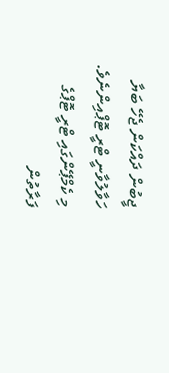ޖީބުން ދައްކަން ޖެހޭ ބަޔާ ހަވާލުވާނީ ޓްރީ ޓޮޕްއިންނެވެ.
މި ކެމްޕޭންގައި ޓްރީ ޓޮޕްގެ ފަރާތުން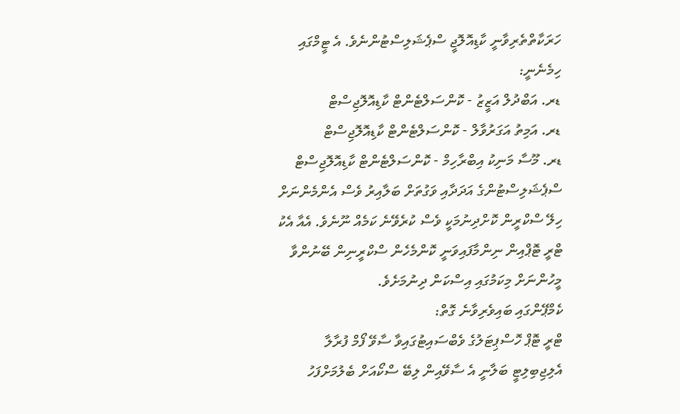ހަރަކާތްތެރިވާނީ ކާޑިއޮލޮޖީ ސްޕެޝަލިސްޓުންނެވެ. އެ ޓީމްގައި ހިމެނެނީ:
ޑރ. އަބްދުލް އަޒީޒު - ކޮންސަލްޓެންޓް ކާޑިއޮލޮޖިސްޓް
ޑރ. އަމިތު އަގަރުވާލް - ކޮންސަލްޓެންޓް ކާޑިއޮލޮޖިސްޓް
ޑރ. މޫސާ މަނިކު އިބްރާހިމް - ކޮންސަލްޓެންޓް ކާޑިއޮލޮޖިސްޓް
ސްޕެޝަލިސްޓުންގެ އަދަދާއި ވަގުތަށް ބަލާއިރު ވެސް އެންމެންނަށް ހިލޭ ސްކްރީން ކޮށްދިނުމަކީ ވެސް ކުރެވޭނެ ކަމެއް ނޫނެވެ. އެއާ އެކު ޓްރީ ޓޮޕްއިން ނިންމާފައިވަނީ ކޮންމެހެން ސްކްރީނިން ބޭނުންވާ މީހުންނަށް މިކަމުގައި އިސްކަން ދިނުމަށެވެ.
ކެމްޕޭންގައި ބައިވެރިވާނެ ގޮތް:
ޓްރީ ޓޮޕް ހޮސްޕިޓަލުގެ ވެބްސައިޓުގައިވާ ސާވޭ ފޯމް ފުރާލާ
އެލިޖިބިލިޓީ ބަލާނީ އެ ސާވޭއިން ލިބޭ ސްކޯއަށް ބެލުމަށްފަހު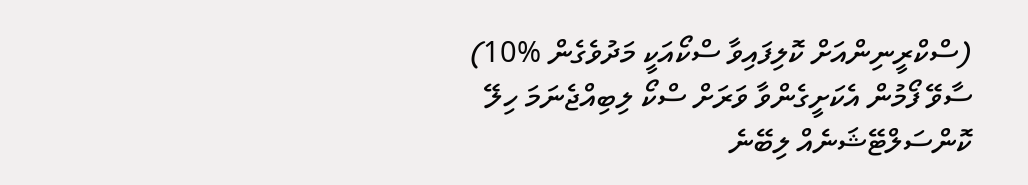(ސްކްރީނިންއަށް ކޮލިފައިވާ ސްކޯއަކީ މަދުވެގެން %10)
ސާވޭ ފޯމުން އެކަށީގެންވާ ވަރަށް ސްކޯ ލިބިއްޖެނަމަ ހިލޭ ކޮންސަލްޓޭޝަނެއް ލިބޭނެ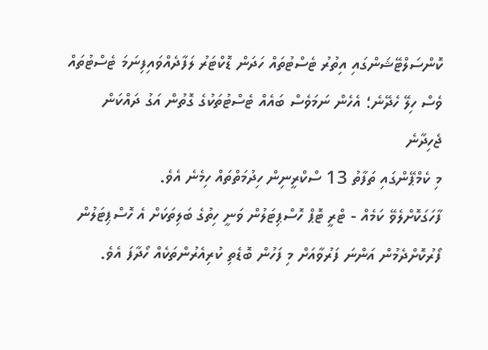ކޮންސަލްޓޭޝަންގައި އިތުރު ޓެސްޓުތައް ހަދަން ޑޮކްޓަރު ލަފާދެއްވައިފިނަމަ ޓެސްޓުތައް ވެސް ހިލޭ ހެދޭނެ؛ އެހެން ނަމަވެސް ބައެއް ޓެސްޓުތަކުގެ ގޮތުން އަގު ދައްކަން ޖެހިދާނެ
މި ކެމްޕޭންގައި ތަފާތު 13 ސްކްރީނިން ހިދުމަތްތައް ހިމެނެ އެވެ.
ފާހަގަކޮށްލެވޭ ކަމެއް - ޓްރީ ޓޮޕް ހޮސްޕިޓަލުން ވަނީ ހިތުގެ ބަލިތަކަށް އެ ހޮސްޕިޓަލުން ފޯރުކޮށްދެމުން އަންނަ ފަރުވާއަށް މި ފަހުން ބޮޑެތި ކުރިއެރުންތަކެއް ހޯދާފަ އެވެ.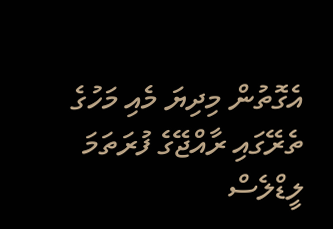އެގޮތުން މިދިޔަ މެއި މަހުގެ ތެރޭގައި ރާއްޖޭގެ ފުރަތަމަ ލީޑްލެސް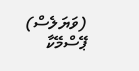(ވަޔަލެސް) ޕޭސްމޭކާ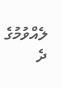ލެއްވުމުގެ ދެ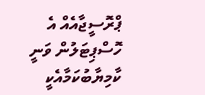ޕްރޮސީޖާއެއް އެ ހޮސްޕިޓަލުން ވަނީ ކާމިޔާބުކަމާއެކީ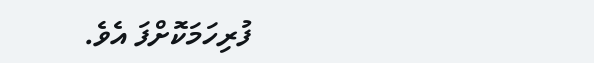ފުރިހަމަކޮށްފަ އެވެ.